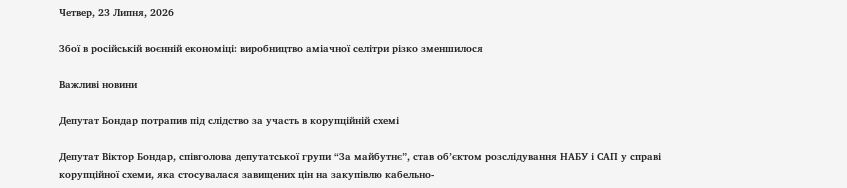Четвер, 23 Липня, 2026

Збої в російській воєнній економіці: виробництво аміачної селітри різко зменшилося

Важливі новини

Депутат Бондар потрапив під слідство за участь в корупційній схемі

Депутат Віктор Бондар, співголова депутатської групи “За майбутнє”, став об’єктом розслідування НАБУ і САП у справі корупційної схеми, яка стосувалася завищених цін на закупівлю кабельно-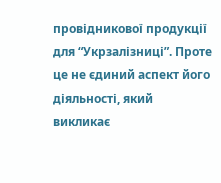провідникової продукції для “Укрзалізниці”. Проте це не єдиний аспект його діяльності, який викликає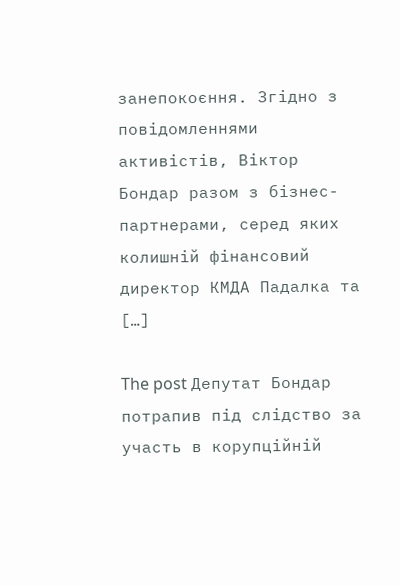занепокоєння. Згідно з повідомленнями активістів, Віктор Бондар разом з бізнес-партнерами, серед яких колишній фінансовий директор КМДА Падалка та […]

The post Депутат Бондар потрапив під слідство за участь в корупційній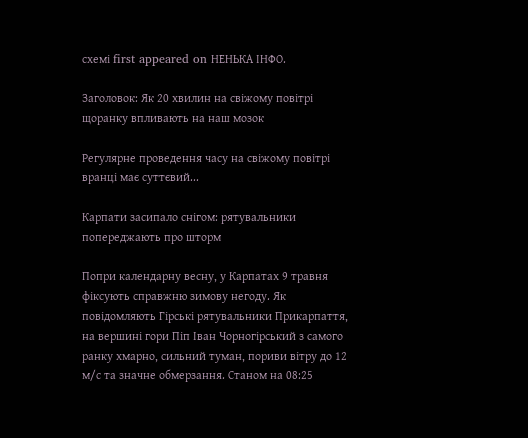схемі first appeared on НЕНЬКА ІНФО.

Заголовок: Як 20 хвилин на свіжому повітрі щоранку впливають на наш мозок

Регулярне проведення часу на свіжому повітрі вранці має суттєвий...

Карпати засипало снігом: рятувальники попереджають про шторм

Попри календарну весну, у Карпатах 9 травня фіксують справжню зимову негоду. Як повідомляють Гірські рятувальники Прикарпаття, на вершині гори Піп Іван Чорногірський з самого ранку хмарно, сильний туман, пориви вітру до 12 м/с та значне обмерзання. Станом на 08:25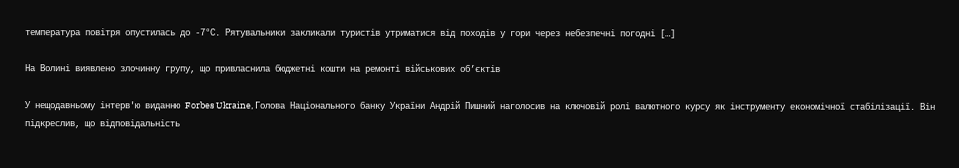температура повітря опустилась до -7°С. Рятувальники закликали туристів утриматися від походів у гори через небезпечні погодні […]

На Волині виявлено злочинну групу, що привласнила бюджетні кошти на ремонті військових об’єктів

У нещодавньому інтерв'ю виданню Forbes Ukraine, Голова Національного банку України Андрій Пишний наголосив на ключовій ролі валютного курсу як інструменту економічної стабілізації. Він підкреслив, що відповідальність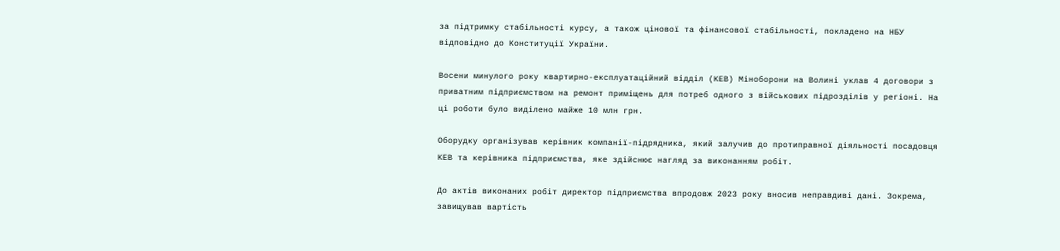за підтримку стабільності курсу, а також цінової та фінансової стабільності, покладено на НБУ відповідно до Конституції України.

Восени минулого року квартирно-експлуатаційний відділ (КЕВ) Міноборони на Волині уклав 4 договори з приватним підприємством на ремонт приміщень для потреб одного з військових підрозділів у регіоні. На ці роботи було виділено майже 10 млн грн.

Оборудку організував керівник компанії-підрядника, який залучив до протиправної діяльності посадовця КЕВ та керівника підприємства, яке здійснює нагляд за виконанням робіт.

До актів виконаних робіт директор підприємства впродовж 2023 року вносив неправдиві дані. Зокрема, завищував вартість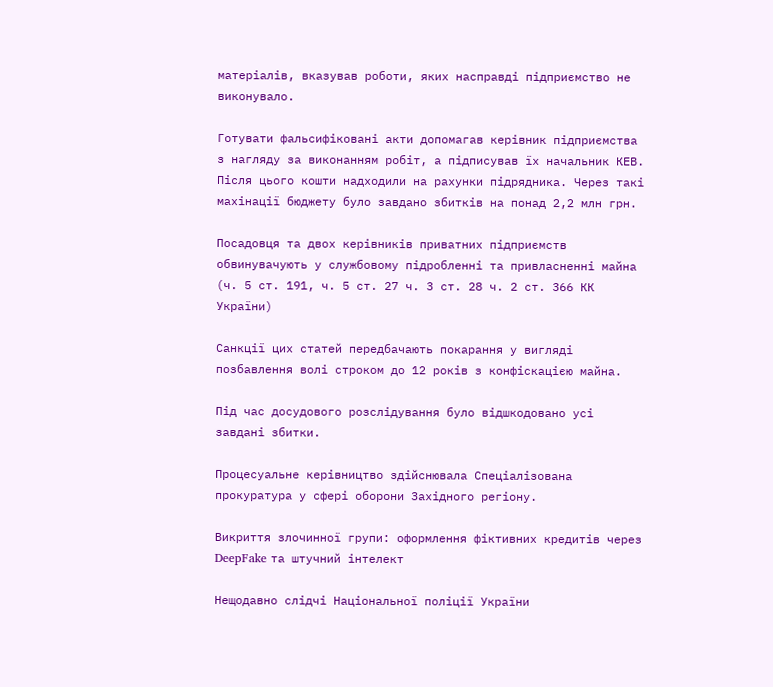матеріалів, вказував роботи, яких насправді підприємство не виконувало.

Готувати фальсифіковані акти допомагав керівник підприємства з нагляду за виконанням робіт, а підписував їх начальник КЕВ. Після цього кошти надходили на рахунки підрядника. Через такі махінації бюджету було завдано збитків на понад 2,2 млн грн.

Посадовця та двох керівників приватних підприємств обвинувачують у службовому підробленні та привласненні майна (ч. 5 ст. 191, ч. 5 ст. 27 ч. 3 ст. 28 ч. 2 ст. 366 КК України)

Санкції цих статей передбачають покарання у вигляді позбавлення волі строком до 12 років з конфіскацією майна.

Під час досудового розслідування було відшкодовано усі завдані збитки.

Процесуальне керівництво здійснювала Спеціалізована прокуратура у сфері оборони Західного регіону.

Викриття злочинної групи: оформлення фіктивних кредитів через DeepFake та штучний інтелект

Нещодавно слідчі Національної поліції України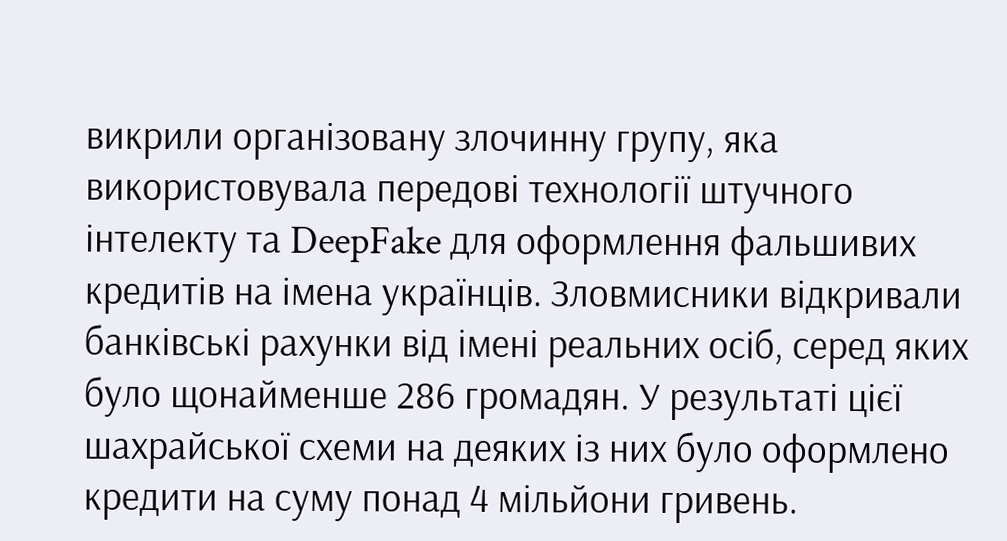викрили організовану злочинну групу, яка використовувала передові технології штучного інтелекту та DeepFake для оформлення фальшивих кредитів на імена українців. Зловмисники відкривали банківські рахунки від імені реальних осіб, серед яких було щонайменше 286 громадян. У результаті цієї шахрайської схеми на деяких із них було оформлено кредити на суму понад 4 мільйони гривень.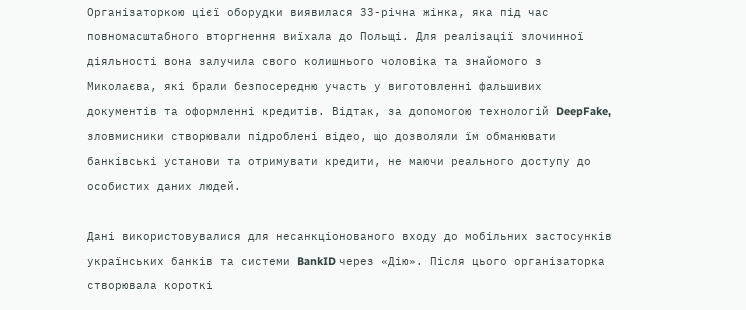Організаторкою цієї оборудки виявилася 33-річна жінка, яка під час повномасштабного вторгнення виїхала до Польщі. Для реалізації злочинної діяльності вона залучила свого колишнього чоловіка та знайомого з Миколаєва, які брали безпосередню участь у виготовленні фальшивих документів та оформленні кредитів. Відтак, за допомогою технологій DeepFake, зловмисники створювали підроблені відео, що дозволяли їм обманювати банківські установи та отримувати кредити, не маючи реального доступу до особистих даних людей.

Дані використовувалися для несанкціонованого входу до мобільних застосунків українських банків та системи BankID через «Дію». Після цього організаторка створювала короткі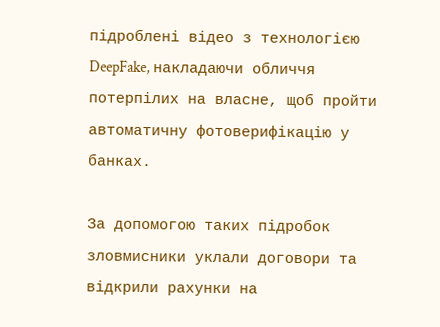підроблені відео з технологією DeepFake, накладаючи обличчя потерпілих на власне, щоб пройти автоматичну фотоверифікацію у банках.

За допомогою таких підробок зловмисники уклали договори та відкрили рахунки на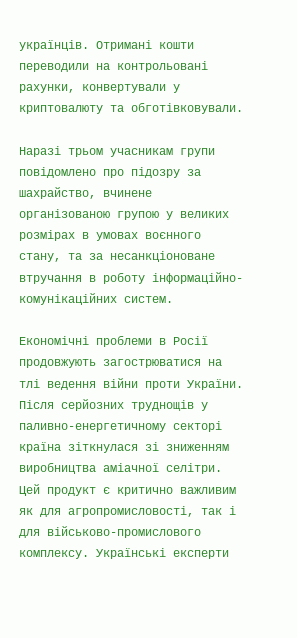українців. Отримані кошти переводили на контрольовані рахунки, конвертували у криптовалюту та обготівковували.

Наразі трьом учасникам групи повідомлено про підозру за шахрайство, вчинене організованою групою у великих розмірах в умовах воєнного стану, та за несанкціоноване втручання в роботу інформаційно-комунікаційних систем.

Економічні проблеми в Росії продовжують загострюватися на тлі ведення війни проти України. Після серйозних труднощів у паливно-енергетичному секторі країна зіткнулася зі зниженням виробництва аміачної селітри. Цей продукт є критично важливим як для агропромисловості, так і для військово-промислового комплексу. Українські експерти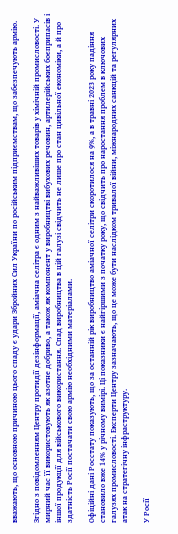вважають, що основною причиною цього спаду є удари Збройних Сил України по російським підприємствам, що забезпечують армію.

Згідно з повідомленням Центру протидії дезінформації, аміачна селітра є одним з найважливіших товарів у хімічній промисловості. У мирний час її використовують як азотне добриво, а також як компонент у виробництві вибухових речовин, артилерійських боєприпасів і іншої продукції для військового використання. Спад виробництва в цій галузі свідчить не лише про стан цивільної економіки, а й про здатність Росії постачати свою армію необхідними матеріалами.

Офіційні дані Росстату показують, що за останній рік виробництво аміачної селітри скоротилося на 9%, а в травні 2023 року падіння становило вже 14% у річному вимірі. Ці показники є найгіршими з початку року, що свідчить про наростання проблем в ключових галузях промисловості. Експерти Центру зазначають, що це може бути наслідком тривалої війни, міжнародних санкцій та регулярних атак на стратегічну інфраструктуру.

У Росії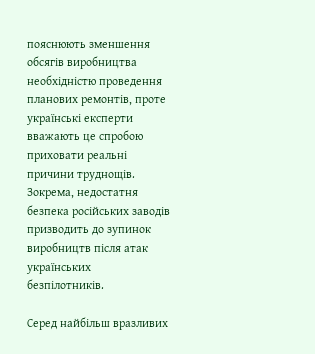пояснюють зменшення обсягів виробництва необхідністю проведення планових ремонтів, проте українські експерти вважають це спробою приховати реальні причини труднощів. Зокрема, недостатня безпека російських заводів призводить до зупинок виробництв після атак українських безпілотників.

Серед найбільш вразливих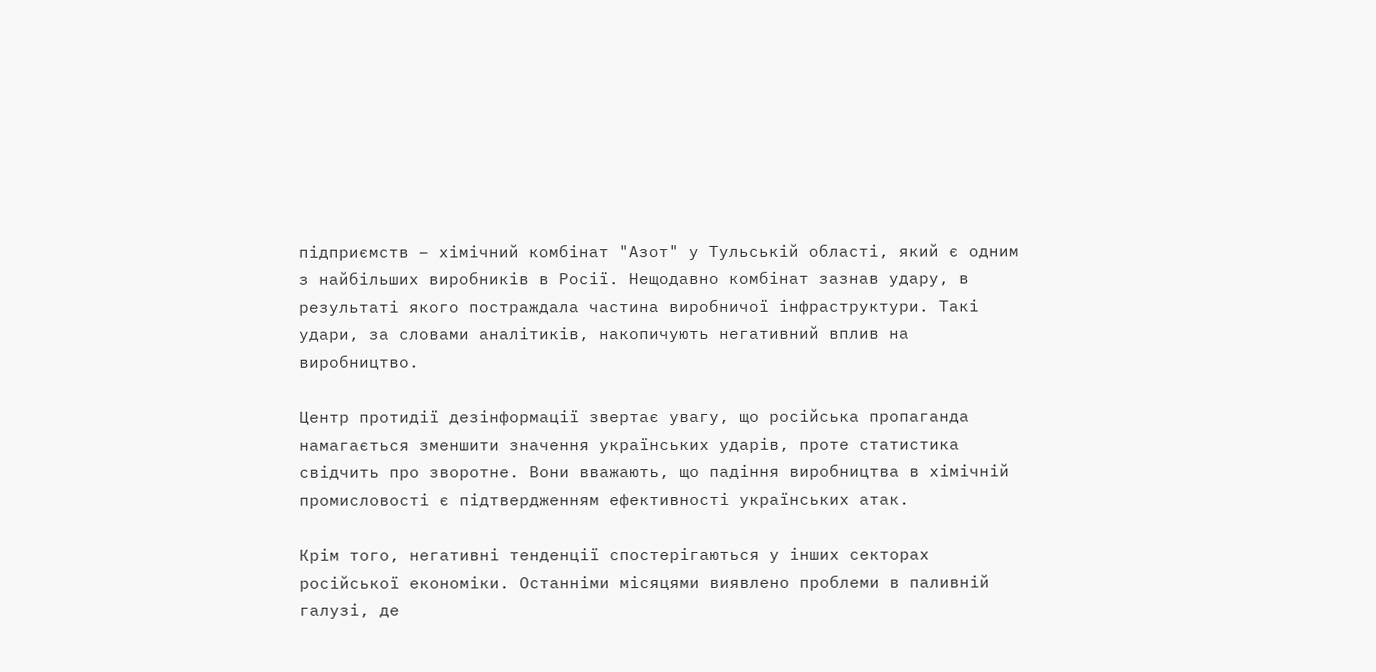підприємств – хімічний комбінат "Азот" у Тульській області, який є одним з найбільших виробників в Росії. Нещодавно комбінат зазнав удару, в результаті якого постраждала частина виробничої інфраструктури. Такі удари, за словами аналітиків, накопичують негативний вплив на виробництво.

Центр протидії дезінформації звертає увагу, що російська пропаганда намагається зменшити значення українських ударів, проте статистика свідчить про зворотне. Вони вважають, що падіння виробництва в хімічній промисловості є підтвердженням ефективності українських атак.

Крім того, негативні тенденції спостерігаються у інших секторах російської економіки. Останніми місяцями виявлено проблеми в паливній галузі, де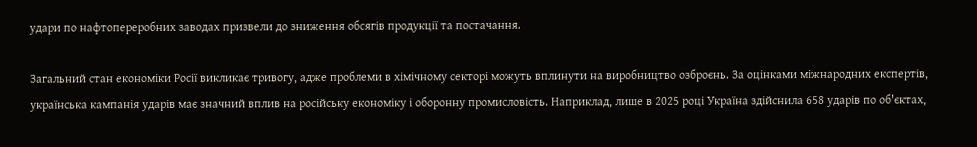удари по нафтопереробних заводах призвели до зниження обсягів продукції та постачання.

Загальний стан економіки Росії викликає тривогу, адже проблеми в хімічному секторі можуть вплинути на виробництво озброєнь. За оцінками міжнародних експертів, українська кампанія ударів має значний вплив на російську економіку і оборонну промисловість. Наприклад, лише в 2025 році Україна здійснила 658 ударів по об'єктах,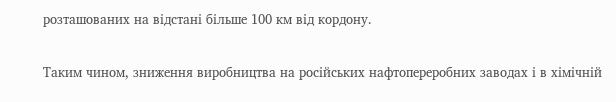розташованих на відстані більше 100 км від кордону.

Таким чином, зниження виробництва на російських нафтопереробних заводах і в хімічній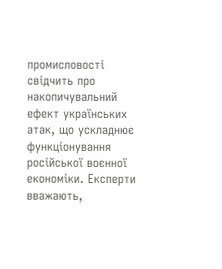промисловості свідчить про накопичувальний ефект українських атак, що ускладнює функціонування російської воєнної економіки. Експерти вважають,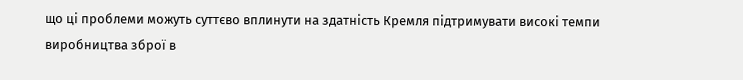що ці проблеми можуть суттєво вплинути на здатність Кремля підтримувати високі темпи виробництва зброї в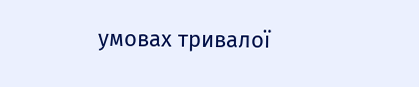умовах тривалої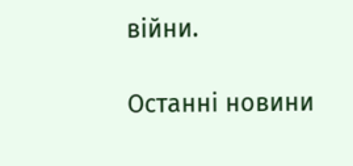війни.

Останні новини